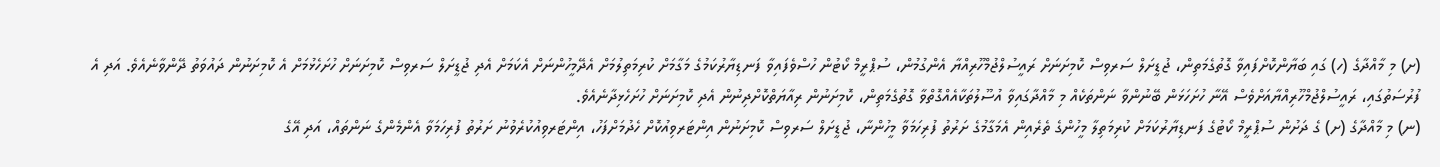(ށ) މި މާއްދާގެ (ހ) ގައި ބަޔާންކޮށްފައިވާ ގޮތުގެމަތިން، ޖުޑީށަލް ސަރވިސް ކޮމިށަނަށް ރައީސުލްޖުމްހޫރިއްޔާ އެންގުމުން، ސުޕްރީމް ކޯޓުން ހުސްވެފައިވާ ފަނޑިޔާރުކަމުގެ މަގާމަށް ކުރިމަތިލުމަށް އެދޭމީހުންނަށް އެކަމަށް އެދި ޖުޑީށަލް ސަރވިސް ކޮމިށަނަށް ހުށަހެޅުމަށް އެ ކޮމިށަނުން ދައުވަތު ދޭންވާނެއެވެ. އަދި އެ ފުރުސަތުގައި، ރައީސުލްޖުމްހޫރިއްޔާއަށްވެސް އޭނާ ހުށަހަޅަން ބޭނުންވާ ނަންތަކެއް މި މާއްދާގައިވާ އުސޫލުތަކާއެއްގޮތްވާ ގޮތުގެމަތިން، ކޮމިށަނުން ރިއާޔަތްކޮށްދިނުން އެދި ކޮމިށަނަށް ހުށަހެޅިދާނެއެވެ.
(ނ) މި މާއްދާގެ (ށ) ގެ ދަށުން ސުޕްރީމް ކޯޓުގެ ފަނޑިޔާރުކަމަށް ކުރިމަތިލާ މީހުންގެ ތެރެއިން އެމަގާމުގެ ށަރުތު ފުރިހަމަވާ މީހުންނާ، ޖުޑީށަލް ސަރވިސް ކޮމިށަނުން އިންޓަރވިއުކޮށް ހެދުމަށްފަހު، އިންޓަރވިއުކުރެވުނު ށަރުތު ފުރިހަމަވާ އެންމެންގެ ނަންތައް، އަދި އޭގެ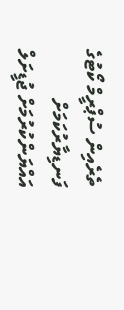ތެރެއިން ސުޕްރީމް ކޯޓުގެ ފަނޑިޔާރުކަމަށް އައްޔަންކުރުމަށް ޖުޑީށަލް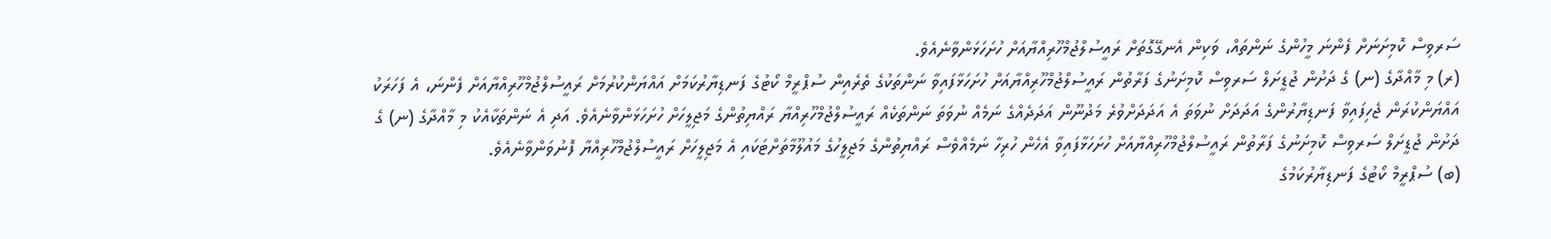ސަރވިސް ކޮމިށަނަށް ފެންނަ މީހުންގެ ނަންތައް، ވަކިން އެނގޭގޮތަށް ރައީސުލްޖުމްހޫރިއްޔާއަށް ހުށަހަޅަންވާނެއެވެ.
(ރ) މި މާއްދާގެ (ނ) ގެ ދަށުން ޖުޑީށަލް ސަރވިސް ކޮމިށަނުގެ ފަރާތުން ރައީސުލްޖުމްހޫރިއްޔާއަށް ހުށަހަޅާފައިވާ ނަންތަކުގެ ތެރެއިން ސުޕްރީމް ކޯޓުގެ ފަނޑިޔާރުކަމަށް އައްޔަންކުރުމަށް ރައީސުލްޖުމްހޫރިއްޔާއަށް ފެންނަ، އެ ފަހަރަކު އައްޔަންކުރަން ޖެހިފައިވާ ފަނޑިޔާރުންގެ އަދަދަށް ނުވަތަ އެ އަދަދަށްވުރެ މަދުނޫން އަދަދެއްގެ ނަމެއް ނުވަތަ ނަންތަކެއް ރައީސުލްޖުމްހޫރިއްޔާ ރައްޔިތުންގެ މަޖިލީހަށް ހުށަހަޅަންވާނެއެވެ. އަދި އެ ނަންތަކާއެކު މި މާއްދާގެ (ނ) ގެ ދަށުން ޖުޑީށަލް ސަރވިސް ކޮމިށަނުގެ ފަރާތުން ރައީސުލްޖުމްހޫރިއްޔާއަށް ހުށަހަޅާފައިވާ އެހެން ހުރިހާ ނަމެއްވެސް ރައްޔިތުންގެ މަޖިލީހުގެ މައުލޫމާތަށްޓަކައި އެ މަޖިލީހަށް ރައީސުލްޖުމްހޫރިއްޔާ ފޮނުވަންވާނެއެވެ.
(ބ) ސުޕްރީމް ކޯޓުގެ ފަނޑިޔާރުކަމުގެ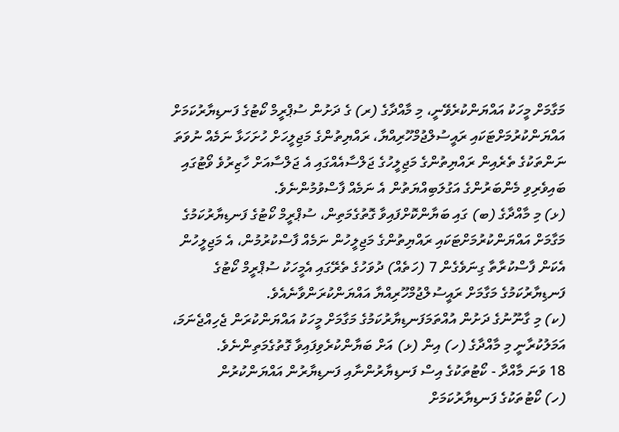މަގާމަށް މީހަކު އައްޔަންކުރެވޭނީ، މި މާއްދާގެ (ރ) ގެ ދަށުން ސުޕްރީމް ކޯޓުގެ ފަނޑިޔާރުކަމަށް އައްޔަންކުރުމަށްޓަކައި ރައީސުލްޖުމްހޫރިއްޔާ، ރައްޔިތުންގެ މަޖިލީހަށް ހުށަހަޅާ ނަމެއް ނުވަތަ ނަންތަކުގެ ތެރެއިން ރައްޔިތުންގެ މަޖިލީހުގެ ޖަލްސާއެއްގައި އެ ޖަލްސާއަށް ހާޒިރުވެ ވޯޓުގައި ބައިވެރިވި މެންބަރުންގެ އަގުލަބިއްޔަތުން އެ ނަމެއް ފާސްވުމުންނެވެ.
(ޅ) މި މާއްދާގެ (ބ) ގައި ބަޔާންކޮށްފައިވާ ގޮތުގެމަތިން، ސުޕްރީމް ކޯޓުގެ ފަނޑިޔާރުކަމުގެ މަގާމަށް އައްޔަންކުރުމަށްޓަކައި ރައްޔިތުންގެ މަޖިލީހުން ނަމެއް ފާސްކުރުމުން، އެ މަޖިލީހުން އެކަން ފާސްކުރާތާ ގިނަވެގެން 7 (ހަތެއް) ދުވަހުގެ ތެރޭގައި އެމީހަކު ސުޕްރީމް ކޯޓުގެ ފަނޑިޔާރުކަމުގެ މަގާމަށް ރައީސުލްޖުމްހޫރިއްޔާ އައްޔަންކުރަންވާނެއެވެ.
(ކ) މި ގާނޫނުގެ ދަށުން އުއްތަމަފަނޑިޔާރުކަމުގެ މަގާމަށް މީހަކު އައްޔަންކުރަން ޖެހިއްޖެނަމަ، އަމަލުކުރާނީ މި މާއްދާގެ (ހ) އިން (ޅ) އަށް ބަޔާންކުރެވިފައިވާ ގޮތުގެމަތިންނެވެ.
18 ވަނަ މާއްދާ - ކޯޓުތަކުގެ އިސް ފަނޑިޔާރުންނާއި ފަނޑިޔާރުން އައްޔަންކުރުން
(ހ) ކޯޓުތަކުގެ ފަނޑިޔާރުކަމަށް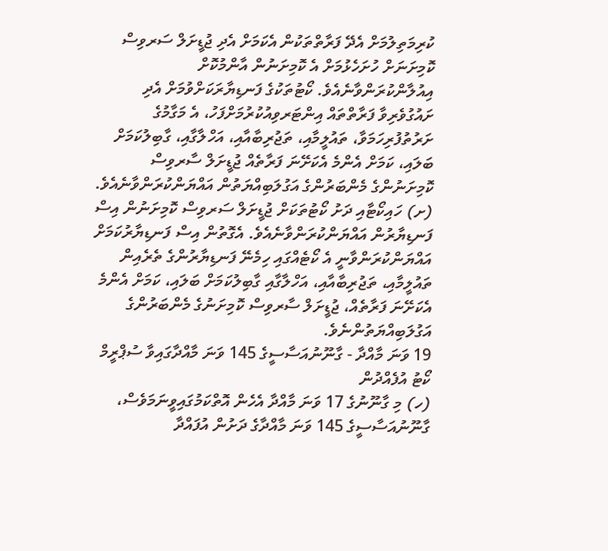ކުރިމަތިލުމަށް އެދޭ ފަރާތްތަކުން އެކަމަށް އެދި ޖުޑީށަލް ސަރވިސް ކޮމިށަނަށް ހުށަހެޅުމަށް އެ ކޮމިށަނުން އާންމުކޮށް އިއުލާންކުރަންވާނެއެވެ. ކޯޓުތަކުގެ ފަނޑިޔާރަކަށްވުމަށް އެދި ށައުގުވެރިވާ ފަރާތްތައް އިންޓަރވިއުކުރުމަށްފަހު، އެ މަގާމުގެ ށަރުތުފުރިހަމަވާ، ތައުލީމާއި، ތަޖުރިބާއާއި، އަހްލާގާއި، ގާބިލުކަމަށް ބަލައި، ކަމަށް އެންމެ އެކަށޭނަ ފަރާތެއް ޖުޑީށަލް ސާރވިސް ކޮމިށަނުންގެ މެންބަރުންގެ އަގުލަބިއްޔަތުން އައްޔަންކުރަންވާނެއެވެ.
(ށ) ހައިކޯޓާއި ދަށު ކޯޓުތަކަށް ޖުޑީށަލް ސަރވިސް ކޮމިށަނުން އިސް ފަނޑިޔާރުން އައްޔަންކުރަންވާނެއެވެ. އެގޮތުން އިސް ފަނޑިޔާރުކަމަށް އައްޔަންކުރަންވާނީ އެ ކޯޓެއްގައި ހިމެނޭ ފަނޑިޔާރުންގެ ތެރެއިން ތައުލީމާއި، ތަޖުރިބާއާއި، އަހްލާގާއި ގާބިލުކަމަށް ބަލައި، ކަމަށް އެންމެ އެކަށޭނަ ފަރާތެއް، ޖުޑީށަލް ސާރވިސް ކޮމިށަނުގެ މެންބަރުންގެ އަގުލަބިއްޔަތުންނެވެ.
19 ވަނަ މާއްދާ - ގާނޫނުއަސާސީގެ 145 ވަނަ މާއްދާގައިވާ ސުޕްރީމް ކޯޓު އުފެއްދުން
(ހ) މި ގާނޫނުގެ 17 ވަނަ މާއްދާ އެހެން އޮތްކަމުގައިވީނަމަވެސް، ގާނޫނުއަސާސީގެ 145 ވަނަ މާއްދާގެ ދަށުން އުފައްދާ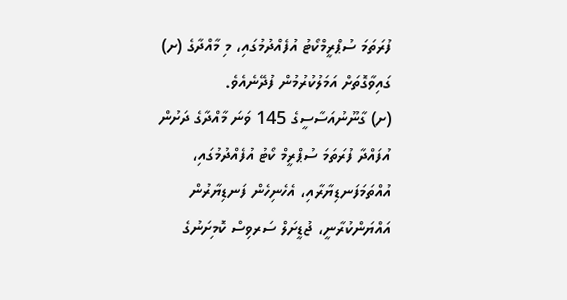ފުރަތަމަ ސުޕްރީމްކޯޓު އުފެއްދުމުގައި، މި މާއްދާގެ (ށ) ގައިވާގޮތަށް އަމަލުކުރުމުން ފުދޭނެއެވެ.
(ށ) ގާނޫނުއަސާސީގެ 145 ވަނަ މާއްދާގެ ދަށުން އުފައްދާ ފުރަތަމަ ސުޕްރީމް ކޯޓު އުފެއްދުމުގައި، އުއްތަމަފަނޑިޔާރާއި، އެހެނިހެން ފަނޑިޔާރުން އައްޔަންކުރާނީ، ޖުޑީށަލް ސަރވިސް ކޮމިށަނުގެ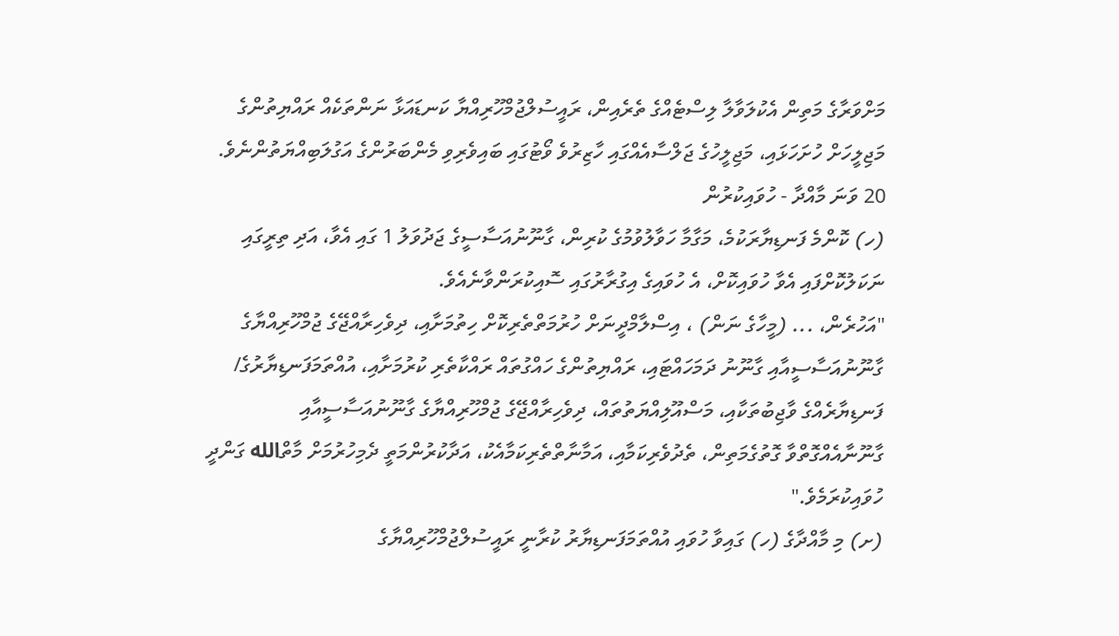މަށްވަރާގެ މަތިން އެކުލަވާލާ ލިސްޓެއްގެ ތެރެއިން، ރައީސުލްޖުމްހޫރިއްޔާ ކަނޑައަޅާ ނަންތަކެއް ރައްޔިތުންގެ މަޖިލީހަށް ހުށަހަޅައި، މަޖިލީހުގެ ޖަލްސާއެއްގައި ހާޒިރުވެ ވޯޓުގައި ބައިވެރިވި މެންބަރުންގެ އަގުލަބިއްޔަތުންނެވެ.
20 ވަނަ މާއްދާ - ހުވައިކުރުން
(ހ) ކޮންމެ ފަނޑިޔާރަކުމެ، މަގާމާ ހަވާލުވުމުގެ ކުރިން، ގާނޫނުއަސާސީގެ ޖަދުވަލު 1 ގައި އެވާ، އަދި ތިރީގައި ނަކަލުކޮށްފައި އެވާ ހުވައިކޮށް، އެ ހުވައިގެ އިގުރާރުގައި ސޮއިކުރަންވާނެއެވެ.
"އަހުރެން، ... (މީހާގެ ނަން) ، އިސްލާމްދީނަށް ހުރުމަތްތެރިކޮށް ހިތުމަށާއި، ދިވެހިރާއްޖޭގެ ޖުމްހޫރިއްޔާގެ ގާނޫނުއަސާސީއާއި ގާނޫނު ދަމަހައްޓައި، ރައްޔިތުންގެ ހައްގުތައް ރައްކާތެރި ކުރުމަށާއި، އުއްތަމަފަނޑިޔާރުގެ/ ފަނޑިޔާރެއްގެ ވާޖިބުތަކާއި، މަސްއޫލިއްޔަތުތައް، ދިވެހިރާއްޖޭގެ ޖުމްހޫރިއްޔާގެ ގާނޫނުއަސާސީއާއި ގާނޫނާއެއްގޮތްވާ ގޮތުގެމަތިން، ތެދުވެރިކަމާއި، އަމާނާތްތެރިކަމާއެކު، އަދާކުރުންމަތީ ދެމިހުރުމަށް މާތްالله ގަންދީ ހުވައިކުރަމެވެ."
(ށ) މި މާއްދާގެ (ހ) ގައިވާ ހުވައި އުއްތަމަފަނޑިޔާރު ކުރާނީ ރައީސުލްޖުމްހޫރިއްޔާގެ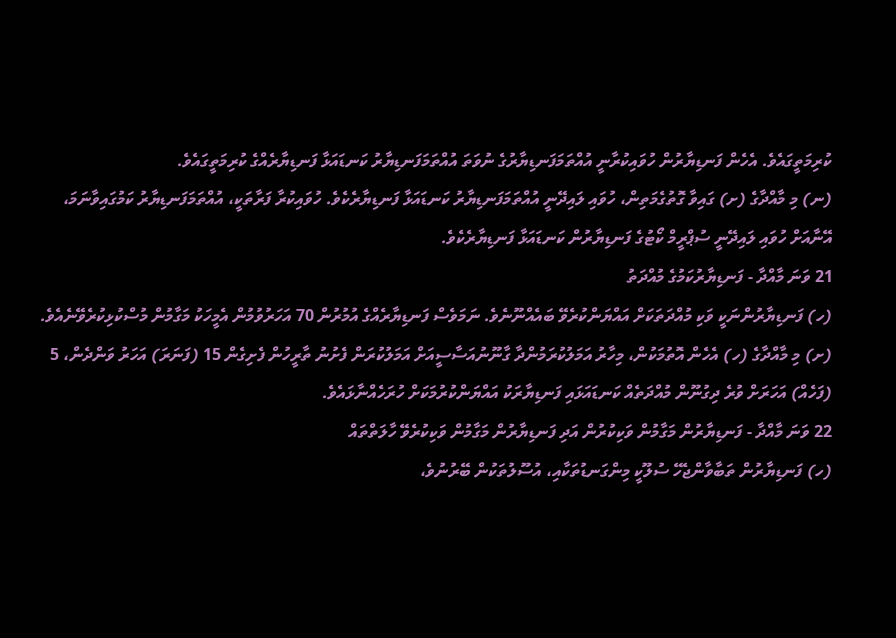ކުރިމަތީގައެވެ. އެހެން ފަނޑިޔާރުން ހުވައިކުރާނީ އުއްތަމަފަނޑިޔާރުގެ ނުވަތަ އުއްތަމަފަނޑިޔާރު ކަނޑައަޅާ ފަނޑިޔާރެއްގެ ކުރިމަތީގައެވެ.
(ނ) މި މާއްދާގެ (ށ) ގައިވާ ގޮތުގެމަތިން، ހުވައި ލައިދޭނީ އުއްތަމަފަނޑިޔާރު ކަނޑައަޅާ ފަނޑިޔާރެކެވެ. ހުވައިކުރާ ފަރާތަކީ، އުއްތަމަފަނޑިޔާރު ކަމުގައިވާނަމަ، އޭނާއަށް ހުވައި ލައިދޭނީ ސުޕްރީމް ކޯޓުގެ ފަނޑިޔާރުން ކަނޑައަޅާ ފަނޑިޔާރެކެވެ.
21 ވަނަ މާއްދާ - ފަނޑިޔާރުކަމުގެ މުއްދަތު
(ހ) ފަނޑިޔާރުންނަކީ ވަކި މުއްދަތަކަށް އައްޔަންކުރެވޭ ބައެއްނޫނެވެ. ނަމަވެސް ފަނޑިޔާރެއްގެ އުމުރުން 70 އަހަރުވުމުން އެމީހަކު މަގާމުން މުސްކުޅިކުރެވޭނެއެވެ.
(ށ) މި މާއްދާގެ (ހ) އެހެން އޮތުމަކުން، މިހާރު އަމަލުކުރަމުންދާ ގާނޫނުއަސާސީއަށް އަމަލުކުރަން ފެށުނު ތާރީހުން ފެށިގެން 15 (ފަނަރަ) އަހަރު ވަންދެން، 5 (ފަހެއް) އަހަރަށް ވުރެ ދިގުނޫން މުއްދަތެއް ކަނޑައަޅައި ފަނޑިޔާރަކު އައްޔަންކުރުމަކަށް ހުރަހެއްނާޅައެވެ.
22 ވަނަ މާއްދާ - ފަނޑިޔާރުން މަގާމުން ވަކިކުރުން އަދި ފަނޑިޔާރުން މަގާމުން ވަކިކުރެވޭ ހާލަތްތައް
(ހ) ފަނޑިޔާރުން ތަބާވާންޖެހޭ ސުލޫކީ މިންގަނޑުތަކާއި، އުސޫލުތަކުން ބޭރުނުވެ،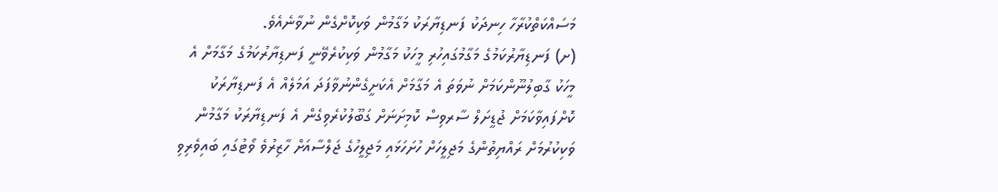މަސައްކަތްކުރާހާ ހިނދަކު ފަނޑިޔާރަކު މަގާމުން ވަކިކޮށްގެން ނުވާނެއެވެ.
(ށ) ފަނޑިޔާރުކަމުގެ މަގާމުގައިހުރި މީހަކު މަގާމުން ވަކިކުރެވޭނީ ފަނޑިޔާރުކަމުގެ މަގާމަށް އެ މީހަކު ގާބިލުނޫންކަމަށް ނުވަތަ އެ މަގާމަށް އެކަށީގެންނުވާފަދަ އަމަލެއް އެ ފަނޑިޔާރަކު ކޮށްފައިވާކަމަށް ޖުޑީށަލް ސާރވިސް ކޮމިށަނަށް ގަބޫލުކުރެވިގެން އެ ފަނޑިޔާރަކު މަގާމުން ވަކިކުރުމަށް ރައްޔިތުންގެ މަޖިލީހަށް ހުށަހަޅައި މަޖިލީހުގެ ޖަލްސާއަށް ހާޒިރުވެ ވޯޓުގައި ބައިވެރިވި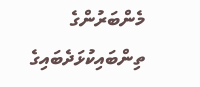މެންބަރުންގެ ތިންބައިކުޅަދެބައިގެ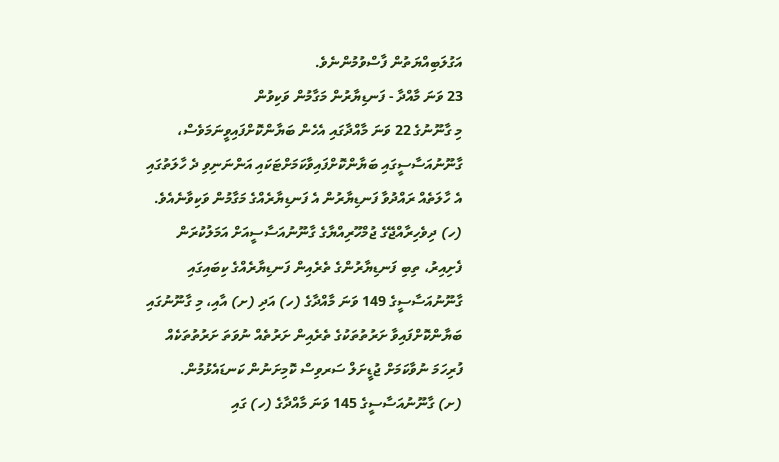އަގުލަބިއްޔަތުން ފާސްވުމުންނެވެ.
23 ވަނަ މާއްދާ - ފަނޑިޔާރުން މަގާމުން ވަކިވުން
މި ގާނޫނުގެ 22 ވަނަ މާއްދާގައި އެހެން ބަޔާންކޮށްފައިވީނަމަވެސް، ގާނޫނުއަސާސީގައި ބަޔާންކޮށްފައިވާކަމަށްޓަކައި އަންނަނިވި ދެ ހާލަތުގައި އެ ހާލަތެއް ރައްދުވާ ފަނޑިޔާރުން އެ ފަނޑިޔާރެއްގެ މަގާމުން ވަކިވާނެއެވެ.
(ހ) ދިވެހިރާއްޖޭގެ ޖުމްހޫރިއްޔާގެ ގާނޫނުއަސާސީއަށް އަމަލުކުރަން ފެށިއިރު، ތިބި ފަނޑިޔާރުންގެ ތެރެއިން ފަނޑިޔާރެއްގެ ކިބައިގައި ގާނޫނުއަސާސީގެ 149 ވަނަ މާއްދާގެ (ހ) އަދި (ށ) އާއި، މި ގާނޫނުގައި ބަޔާންކޮށްފައިވާ ށަރުތުތަކުގެ ތެރެއިން ށަރުތެއް ނުވަތަ ށަރުތުތަކެއް ފުރިހަމަ ނުވާކަމަށް ޖުޑީށަލް ސަރވިސް ކޮމިށަނުން ކަނޑައެޅުމުން.
(ށ) ގާނޫނުއަސާސީގެ 145 ވަނަ މާއްދާގެ (ހ) ގައި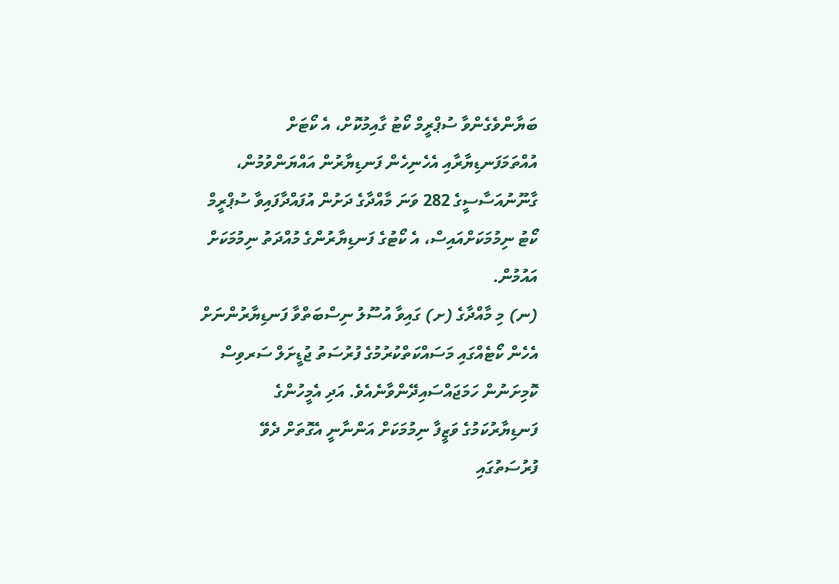ބަޔާންވެގެންވާ ސުޕްރީމް ކޯޓު ގާއިމުކޮށް، އެ ކޯޓަށް އުއްތަމަފަނޑިޔާރާއި އެހެނިހެން ފަނޑިޔާރުން އައްޔަންވުމުން، ގާނޫނުއަސާސީގެ 282 ވަނަ މާއްދާގެ ދަށުން އުފައްދާފައިވާ ސުޕްރީމް ކޯޓު ނިމުމަކަށްއައިސް، އެ ކޯޓުގެ ފަނޑިޔާރުންގެ މުއްދަތު ނިމުމަކަށް އައުމުން.
(ނ) މި މާއްދާގެ (ށ) ގައިވާ އުސޫލު ނިސްބަތްވާ ފަނޑިޔާރުންނަށް އެހެން ކޯޓެއްގައި މަސައްކަތްކުރުމުގެ ފުރުސަތު ޖުޑީށަލް ސަރވިސް ކޮމިށަނުން ހަމަޖައްސައިދޭންވާނެއެވެ. އަދި އެމީހުންގެ ފަނޑިޔާރުކަމުގެ ވަޒީފާ ނިމުމަކަށް އަންނާނީ އެގޮތަށް ދެވޭ ފުރުސަތުގައި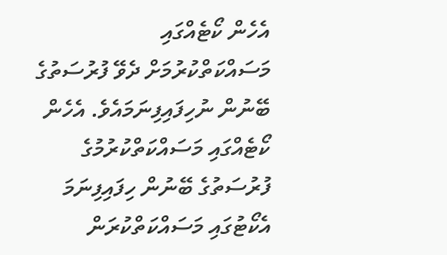އެހެން ކޯޓެއްގައި މަސައްކަތްކުރުމަށް ދެވޭ ފުރުސަތުގެ ބޭނުން ނުހިފައިފިނަމައެވެ. އެހެން ކޯޓެއްގައި މަސައްކަތްކުރުމުގެ ފުރުސަތުގެ ބޭނުން ހިފައިފިނަމަ އެކޯޓުގައި މަސައްކަތްކުރަން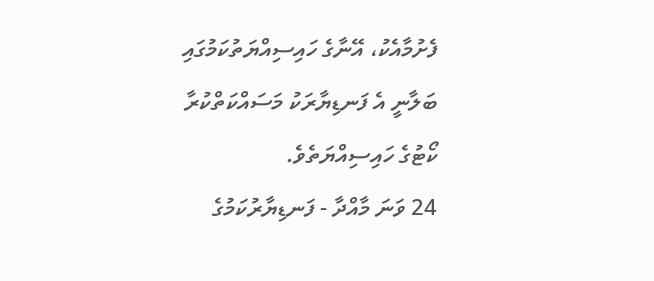ފެށުމާއެކު، އޭނާގެ ހައިސިއްޔަތުކަމުގައި ބަލާނީ އެ ފަނޑިޔާރަކު މަސައްކަތްކުރާ ކޯޓުގެ ހައިސިއްޔަތެވެ.
24 ވަނަ މާއްދާ - ފަނޑިޔާރުކަމުގެ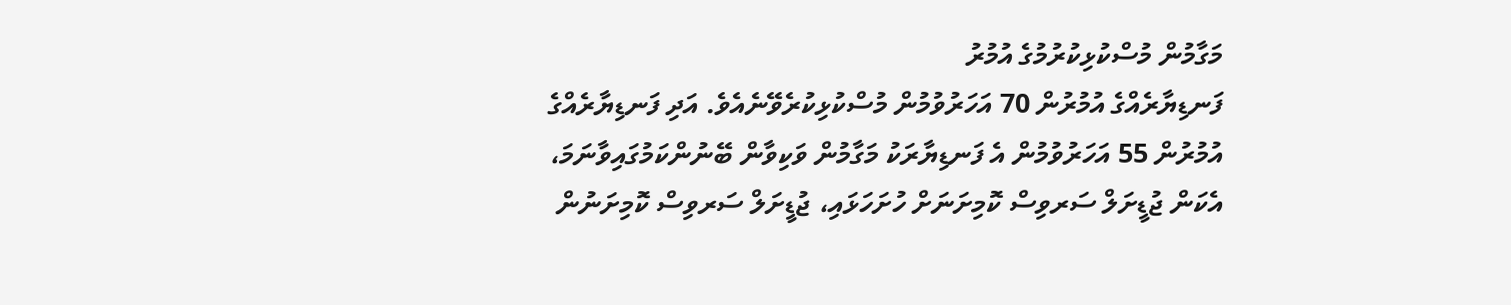މަގާމުން މުސްކުޅިކުރުމުގެ އުމުރު
ފަނޑިޔާރެއްގެ އުމުރުން 70 އަހަރުވުމުން މުސްކުޅިކުރެވޭނެއެވެ. އަދި ފަނޑިޔާރެއްގެ އުމުރުން 55 އަހަރުވުމުން އެ ފަނޑިޔާރަކު މަގާމުން ވަކިވާން ބޭނުންކަމުގައިވާނަމަ، އެކަން ޖުޑީށަލް ސަރވިސް ކޮމިށަނަށް ހުށަހަޅައި، ޖުޑީށަލް ސަރވިސް ކޮމިށަނުން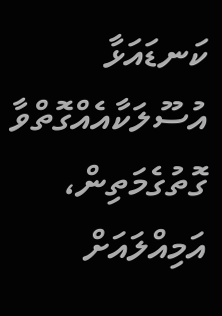ކަނޑައަޅާ އުސޫލަކާއެއްގޮތްވާ ގޮތުގެމަތިން، އަމިއްލައަށް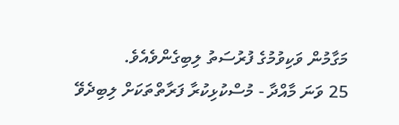މަގާމުން ވަކިވުމުގެ ފުރުސަތު ލިބިގެންވެއެވެ.
25 ވަނަ މާއްދާ - މުސްކުޅިކުރާ ފަރާތްތަކަށް ލިބިދެވޭ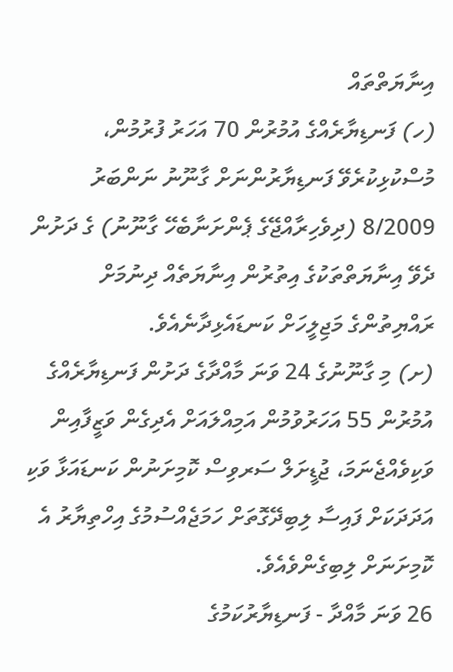އިނާޔަތްތައް
(ހ) ފަނޑިޔާރެއްގެ އުމުރުން 70 އަހަރު ފުރުމުން، މުސްކުޅިކުރެވޭ ފަނޑިޔާރުންނަށް ގާނޫނު ނަންބަރު  8/2009 (ދިވެހިރާއްޖޭގެ ޕެންށަނާބެހޭ ގާނޫނު) ގެ ދަށުން ދެވޭ އިނާޔަތްތަކުގެ އިތުރުން އިނާޔަތެއް ދިނުމަށް ރައްޔިތުންގެ މަޖިލީހަށް ކަނޑައެޅިދާނެއެވެ.
(ށ) މި ގާނޫނުގެ 24 ވަނަ މާއްދާގެ ދަށުން ފަނޑިޔާރެއްގެ އުމުރުން 55 އަހަރުވުމުން އަމިއްލައަށް އެދިގެން ވަޒީފާއިން ވަކިވެއްޖެނަމަ، ޖުޑީށަލް ސަރވިސް ކޮމިށަނުން ކަނޑައަޅާ ވަކި އަދަދަކަށް ފައިސާ ލިބިދޭގޮތަށް ހަމަޖެއްސުމުގެ އިހްތިޔާރު އެ ކޮމިށަނަށް ލިބިގެންވެއެވެ.
26 ވަނަ މާއްދާ - ފަނޑިޔާރުކަމުގެ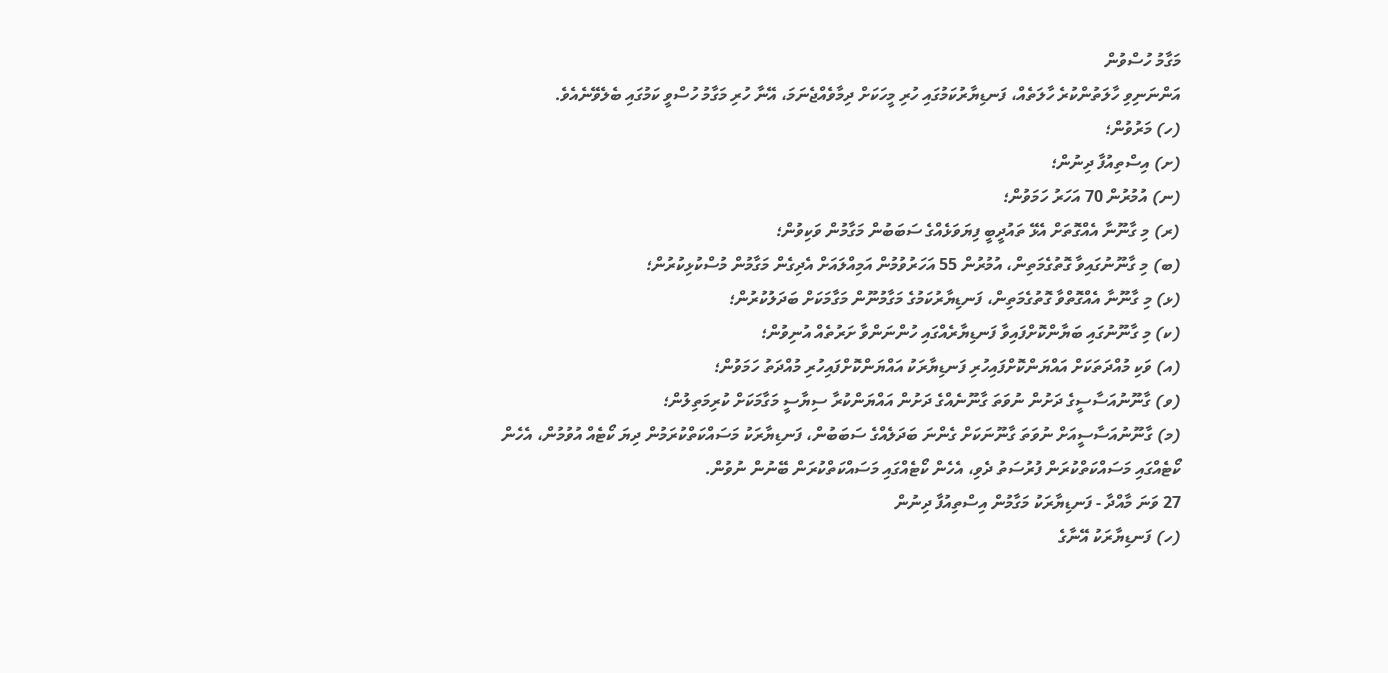މަގާމު ހުސްވުން
އަންނަނިވި ހާލަތުންކުރެ ހާލަތެއް، ފަނޑިޔާރުކަމުގައި ހުރި މީހަކަށް ދިމާވެއްޖެނަމަ، އޭނާ ހުރި މަގާމު ހުސްވީ ކަމުގައި ބެލެވޭނެއެވެ.
(ހ) މަރުވުން؛
(ށ) އިސްތިއުފާ ދިނުން؛
(ނ) އުމުރުން 70 އަހަރު ހަމަވުން؛
(ރ) މި ގާނޫނާ އެއްގޮތަށް އެޅޭ ތައުދީބީ ފިޔަވަޅެއްގެ ސަބަބުން މަގާމުން ވަކިވުން؛
(ބ) މި ގާނޫނުގައިވާ ގޮތުގެމަތިން، އުމުރުން 55 އަހަރުވުމުން އަމިއްލައަށް އެދިގެން މަގާމުން މުސްކުޅިކުރުން؛
(ޅ) މި ގާނޫނާ އެއްގޮތްވާ ގޮތުގެމަތިން، ފަނޑިޔާރުކަމުގެ މަގާމުނޫން މަގާމަކަށް ބަދަލުކުރުން؛
(ކ) މި ގާނޫނުގައި ބަޔާންކޮށްފައިވާ ފަނޑިޔާރެއްގައި ހުންނަންވާ ށަރުތެއް އުނިވުން؛
(އ) ވަކި މުއްދަތަކަށް އައްޔަންކޮށްފައިހުރި ފަނޑިޔާރަކު އައްޔަންކޮށްފައިހުރި މުއްދަތު ހަމަވުން؛
(ވ) ގާނޫނުއަސާސީގެ ދަށުން ނުވަތަ ގާނޫނެއްގެ ދަށުން އައްޔަންކުރާ ސިޔާސީ މަގާމަކަށް ކުރިމަތިލުން؛
(މ) ގާނޫނުއަސާސީއަށް ނުވަތަ ގާނޫނަކަށް ގެންނަ ބަދަލެއްގެ ސަބަބުން، ފަނޑިޔާރަކު މަސައްކަތްކުރަމުން ދިޔަ ކޯޓެއް އުވުމުން، އެހެން ކޯޓެއްގައި މަސައްކަތްކުރަން ފުރުސަތު ދެވި، އެހެން ކޯޓެއްގައި މަސައްކަތްކުރަން ބޭނުން ނުވުން.
27 ވަނަ މާއްދާ - ފަނޑިޔާރަކު މަގާމުން އިސްތިއުފާ ދިނުން
(ހ) ފަނޑިޔާރަކު އޭނާގެ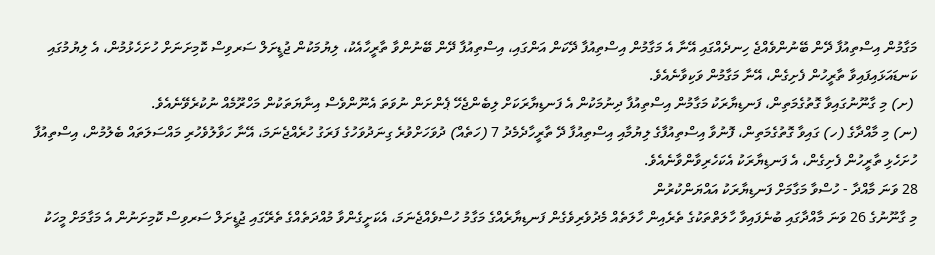މަގާމުން އިސްތިއުފާ ދޭން ބޭނުންވެއްޖެ ހިނދެއްގައި އޭނާ އެ މަގާމުން އިސްތިއުފާ ދޭކަން އަންގައި، އިސްތިއުފާ ދޭން ބޭނުންވާ ތާރީހާއެކު، ލިޔުމަކުން ޖުޑީށަލް ސަރވިސް ކޮމިށަނަށް ހުށަހެޅުމުން، އެ ލިޔުމުގައި ކަނޑައަޅައިފައިވާ ތާރީހުން ފެށިގެން، އޭނާ މަގާމުން ވަކިވާނެއެވެ.
 (ށ) މި ގާނޫނުގައިވާ ގޮތުގެމަތިން، ފަނޑިޔާރަކު މަގާމުން އިސްތިއުފާ ދިނުމަކުން އެ ފަނޑިޔާރަކަށް ލިބެންޖެހޭ ޕެންށަން ނުވަތަ އެނޫންވެސް އިނާޔަތަކުން މަހްރޫމެއް ނުކުރެވޭނެއެވެ.
(ނ) މި މާއްދާގެ (ހ) ގައިވާ ގޮތުގެމަތިން، ފޮނުވާ އިސްތިއުފާގެ ލިޔުމާއި އިސްތިއުފާ ދޭ ތާރީހާދެމެދު 7 (ހަތެއް) ދުވަހަށްވުރެ ގިނަދުވަހުގެ ފަރަގު ހުރެއްޖެނަމަ، އޭނާ ހަވާލުވެހުރި މައްސަލަތައް ބެލުމުން، އިސްތިއުފާ ހުށަހެޅި ތާރީހުން ފެށިގެން، އެ ފަނޑިޔާރަކު އެކަހެރިވާންވާނެއެވެ.
28 ވަނަ މާއްދާ - ހުސްވާ މަގާމަށް ފަނޑިޔާރަކު އައްޔަންކުރުން
މި ގާނޫނުގެ 26 ވަނަ މާއްދާގައި ބުނެފައިވާ ހާލަތްތަކުގެ ތެރެއިން ހާލަތެއް މެދުވެރިވެގެން ފަނޑިޔާރެއްގެ މަގާމު ހުސްވެއްޖެނަމަ، އެކަށީގެންވާ މުއްދަތެއްގެ ތެރޭގައި ޖުޑީށަލް ސަރވިސް ކޮމިށަނުން އެ މަގާމަށް މީހަކު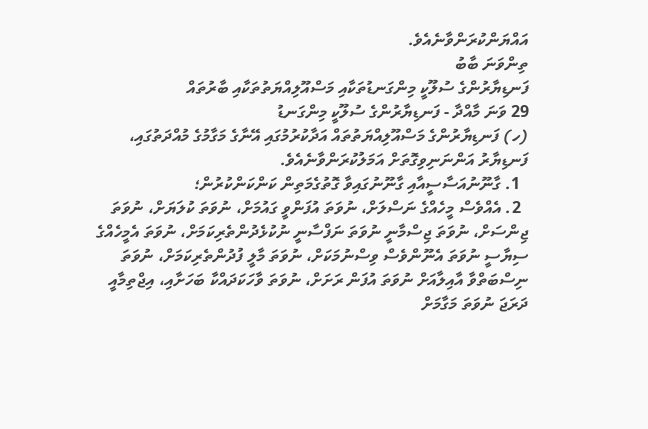އައްޔަންކުރަންވާނެއެވެ.
ތިންވަނަ ބާބު
ފަނޑިޔާރުންގެ ސުލޫކީ މިންގަނޑުތަކާއި މަސްއޫލިއްޔަތުތަކާއި ބާރުތައް
29 ވަނަ މާއްދާ - ފަނޑިޔާރުންގެ ސުލޫކީ މިންގަނޑު
(ހ) ފަނޑިޔާރުންގެ މަސްއޫލިއްޔަތުތައް އަދާކުރުމުގައި އޭނާގެ މަގާމުގެ މުއްދަތުގައި، ފަނޑިޔާރު އަންނަނިވިގޮތަށް އަމަލުކުރަންވާނެއެވެ.
  1. ގާނޫނުއަސާސީއާއި ގާނޫނުގައިވާ ގޮތުގެމަތިން ކަންކަންކުރުން؛
  2. އެއްވެސް މީހެއްގެ ނަސްލަށް، ނުވަތަ އުފަންވީ ގައުމަށް، ނުވަތަ ކުލަޔަށް، ނުވަތަ ޖިންސަށް، ނުވަތަ ޖިސްމާނީ ނުވަތަ ނަފްސާނީ ނުކުޅެދުންތެރިކަމަށް، ނުވަތަ އެމީހެއްގެ ސިޔާސީ ނުވަތަ އެނޫންވެސް ވިސްނުމަކަށް، ނުވަތަ މާލީ ފުދުންތެރިކަމަށް، ނުވަތަ ނިސްބަތްވާ އާއިލާއަށް ނުވަތަ އުފަން ރަށަށް، ނުވަތަ ވާހަކަދައްކާ ބަހަށާއި، އިޖްތިމާއީ ދަރަޖަ ނުވަތަ މަގާމަށް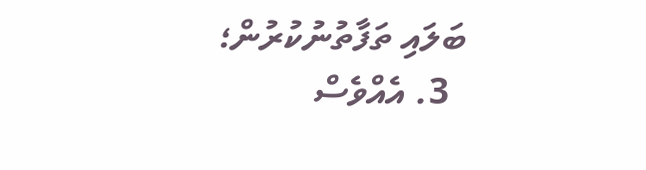ބަލައި ތަފާތުނުކުރުން؛
  3. އެއްވެސް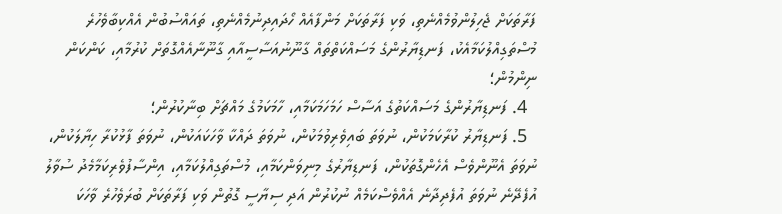ފަރާތަކަށް ޖެހިލުންވުމެއްނެތި، ވަކި ފަރާތަކަށް މަންފާއެއް ހޯދައިދިނުމެއްނެތި، ތައައްސުބުން އެއްކިބާވެހުރެ މުސްތަގިއްލުކަމާއެކު، ފަނޑިޔާރުންގެ މަސައްކަތްތައް ގާނޫނުއަސާސީއާއި ގާނޫނާއެއްގޮތަށް ކުރުމާއި، ކަންކަން ނިންމުން؛
  4. ފަނޑިޔާރުންގެ މަސައްކަތުގެ އަސާސް ހަމަހަމަކަމާއި، ހާމަކަމުގެ މައްޗަށް ބިނާކުރުން؛
  5. ފަނޑިޔާރު ކުރާކަމަކުން، ނުވަތަ ބައިވެރިވުމަކުން، ނުވަތަ ދައްކާ ވާހަކައަކުން، ނުވަތަ ފާޅުކުރާ ހިޔާލަކުން، ނުވަތަ އެނޫންވެސް އެހެންގޮތަކުން، ފަނޑިޔާރުގެ މިނިވަންކަމާއި، މުސްތަގިއްލުކަމާއި، އިންސާފުވެރިކަމާމެދު ސުވާލު އުފެދޭނެ ނުވަތަ އުފެދިދާނެ އެއްވެސްކަމެއް ނުކުރުން އަދި ސިޔާސީ ގޮތުން ވަކި ފަރާތަކަށް ބުރަވެހުރެ ވާހަކަ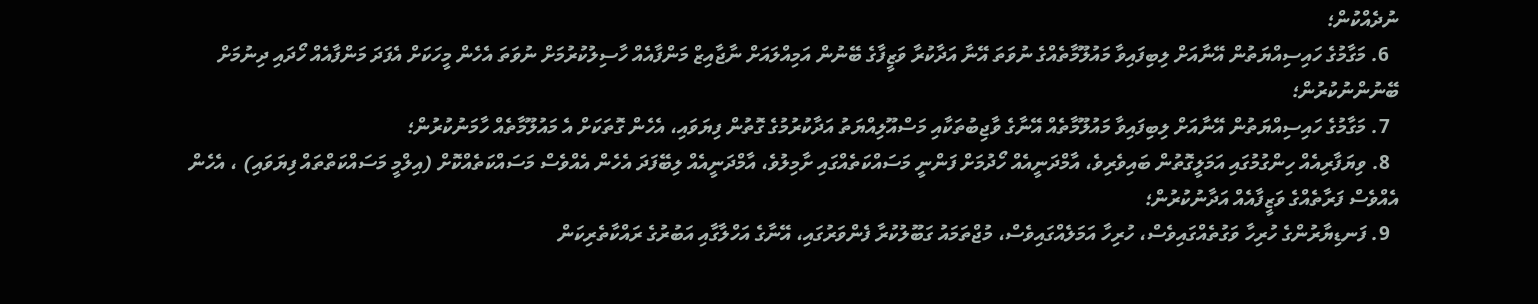ނުދެއްކުން؛
  6. މަގާމުގެ ހައިސިއްޔަތުން އޭނާއަށް ލިބިފައިވާ މައުލޫމާތެއްގެ ނުވަތަ އޭނާ އަދާކުރާ ވަޒީފާގެ ބޭނުން އަމިއްލައަށް ނާޖާއިޒް މަންފާއެއް ހާސިލުކުރުމަށް ނުވަތަ އެހެން މީހަކަށް އެފަދަ މަންފާއެއް ހޯދައި ދިނުމަށް ބޭނުންނުކުރުން؛
  7. މަގާމުގެ ހައިސިއްޔަތުން އޭނާއަށް ލިބިފައިވާ މައުލޫމާތެއް އޭނާގެ ވާޖިބުތަކާއި މަސްއޫލިއްޔަތު އަދާކުރުމުގެ ގޮތުން ފިޔަވައި، އެހެން ގޮތަކަށް އެ މައުލޫމާތެއް ހާމަނުކުރުން؛
  8. ވިޔަފާރިއެއް ހިންގުމުގައި އަމަލީގޮތުން ބައިވެރިވެ، އާމްދަނީއެއް ހޯދުމަށް ފަންނީ މަސައްކަތެއްގައި ށާމިލުވެ، އާމްދަނީއެއް ލިބޭފަދަ އެހެން އެއްވެސް މަސައްކަތެއްކޮށް (އިލްމީ މަސައްކަތްތައް ފިޔަވައި) ، އެހެން އެއްވެސް ފަރާތެއްގެ ވަޒީފާއެއް އަދާނުކުރުން؛
  9. ފަނޑިޔާރުންގެ ހުރިހާ ވަގުތެއްގައިވެސް، ހުރިހާ އަމަލެއްގައިވެސް، މުޖްތަމައު ގަބޫލުކުރާ ފެންވަރުގައި، އޭނާގެ އަހްލާގާއި އަބުރުގެ ރައްކާތެރިކަން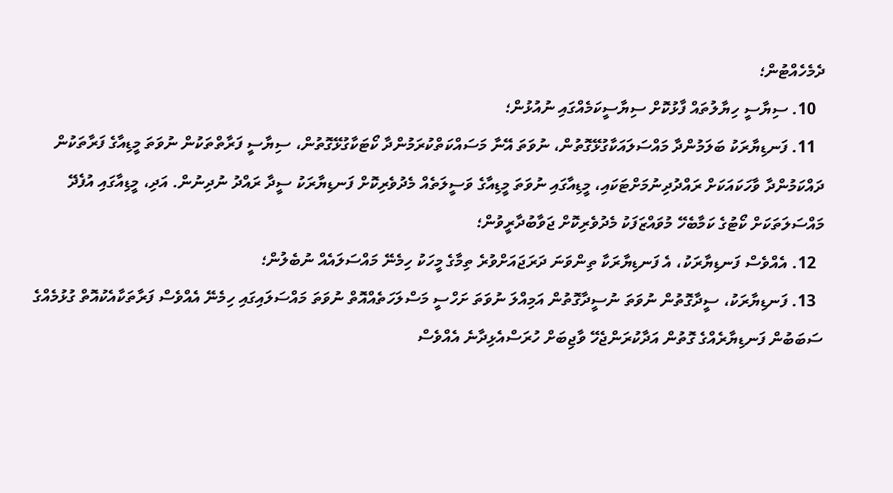ދެމެހެއްޓުން؛
  10. ސިޔާސީ ހިޔާލުތައް ފާޅުކޮށް ސިޔާސީކަމެއްގައި ނުއުޅުން؛
  11. ފަނޑިޔާރަކު ބަލަމުންދާ މައްސަލައަކާގުޅޭގޮތުން، ނުވަތަ އޭނާ މަސައްކަތްކުރަމުންދާ ކޯޓަކާގުޅޭގޮތުން، ސިޔާސީ ފަރާތްތަކުން ނުވަތަ މީޑިއާގެ ފަރާތަކުން ދައްކަމުންދާ ވާހަކައަކަށް ރައްދުދިނުމަށްޓަކައި، މީޑިއާގައި ނުވަތަ މީޑިއާގެ ވަސީލަތެއް މެދުވެރިކޮށް ފަނޑިޔާރަކު ސީދާ ރައްދު ނުދިނުން. އަދި، މީޑިއާގައި އުފެދޭ މައްސަލަތަކަށް ކޯޓުގެ ކަމާބެހޭ މުވައްޒަފަކު މެދުވެރިކޮށް ޖަވާބުދާރީވުން؛
  12. އެއްވެސް ފަނޑިޔާރަކު، އެ ފަނޑިޔާރަކާ ތިންވަނަ ދަރަޖައަށްވުރެ ތިމާގެ މީހަކު ހިމެނޭ މައްސަލައެއް ނުބެލުން؛
  13. ފަނޑިޔާރަކު، ސީދާގޮތުން ނުވަތަ ނުސީދާގޮތުން އަމިއްލަ ނުވަތަ ށަހްސީ މަސްލަހަތެއްއޮތް ނުވަތަ މައްސަލައިގައި ހިމެނޭ އެއްވެސް ފަރާތަކާއެކުއޮތް ގުޅުމެއްގެ ސަބަބުން ފަނޑިޔާރެއްގެ ގޮތުން އަދާކުރަންޖެހޭ ވާޖިބަށް ހުރަސްއެޅިދާނެ އެއްވެސް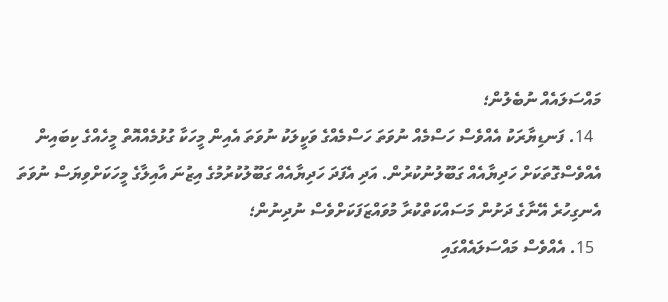މައްސަލައެއް ނުބެލުން؛
  14. ފަނޑިޔާރަކު އެއްވެސް ހަސްމެއް ނުވަތަ ހަސްމެއްގެ ވަކީލަކު ނުވަތަ އެއިން މީހަކާ ގުޅުމެއްއޮތް މީހެއްގެ ކިބައިން އެއްވެސްގޮތަކަށް ހަދިޔާއެއް ގަބޫލުނުކުރުން. އަދި އެފަދަ ހަދިޔާއެއް ގަބޫލުކުރުމުގެ އިޒުނަ އާއިލާގެ މީހަކަށްވިޔަސް ނުވަތަ އެނގިހުރެ އޭނާގެ ދަށުން މަސައްކަތްކުރާ މުވައްޒަފަކަށްވެސް ނުދިނުން؛
  15. އެއްވެސް މައްސަލައެއްގައި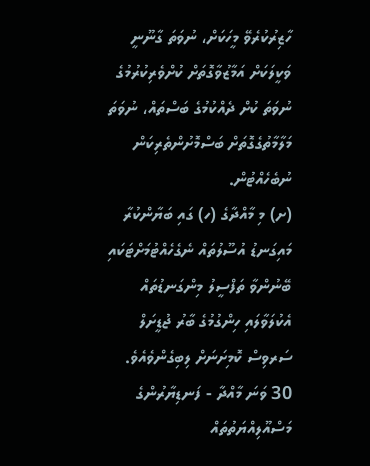ހާޒިރުކުރެވޭ މީހަކަށް، ނުވަތަ ގާނޫނީ ވަކީލަކަށް އަމާޒުވާގޮތަށް ކުށްވެރިކުރުމުގެ ނުވަތަ ކުށް ދެއްކުމުގެ ބަސްތައް، ނުވަތަ މަލާމާތުގެގޮތަށް ބަސްމޮށުންތެރިކަން ނުބެހެއްޓުން.
(ށ) މި މާއްދާގެ (ހ) ގައި ބަޔާންކުރާ މައިގަނޑު އުސޫލުތައް ނެގެހެއްޓުމަށްޓަކައި ބޭނުންވާ ތަފްސީލު މިންގަނޑުތައް އެކުލަވާލައި ހިންގުމުގެ ބާރު ޖުޑީށަލް ސަރވިސް ކޮމިށަނަށް ލިބިގެންވެއެވެ.
30 ވަނަ މާއްދާ - ފަނޑިޔާރުންގެ މަސްއޫލިއްޔަތުތައް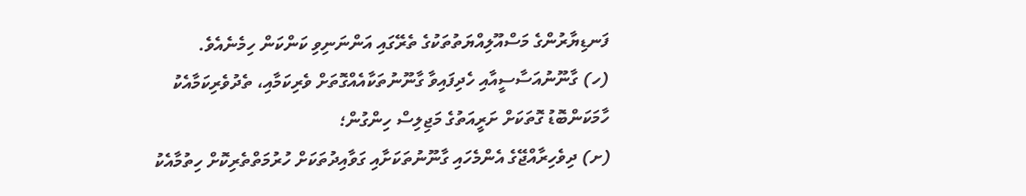ފަނޑިޔާރުންގެ މަސްއޫލިއްޔަތުތަކުގެ ތެރޭގައި އަންނަނިވި ކަންކަން ހިމެނެއެވެ.
(ހ) ގާނޫނުއަސާސީއާއި ހެދިފައިވާ ގާނޫނުތަކާއެއްގޮތަށް ވެރިކަމާއި، ތެދުވެރިކަމާއެކު ހާމަކަންބޮޑު ގޮތަކަށް ށަރީއަތުގެ މަޖިލިސް ހިންގުން؛
(ށ) ދިވެހިރާއްޖޭގެ އެންމެހައި ގާނޫނުތަކަށާއި ގަވާއިދުތަކަށް ހުރުމަތްތެރިކޮށް ހިތުމާއެކު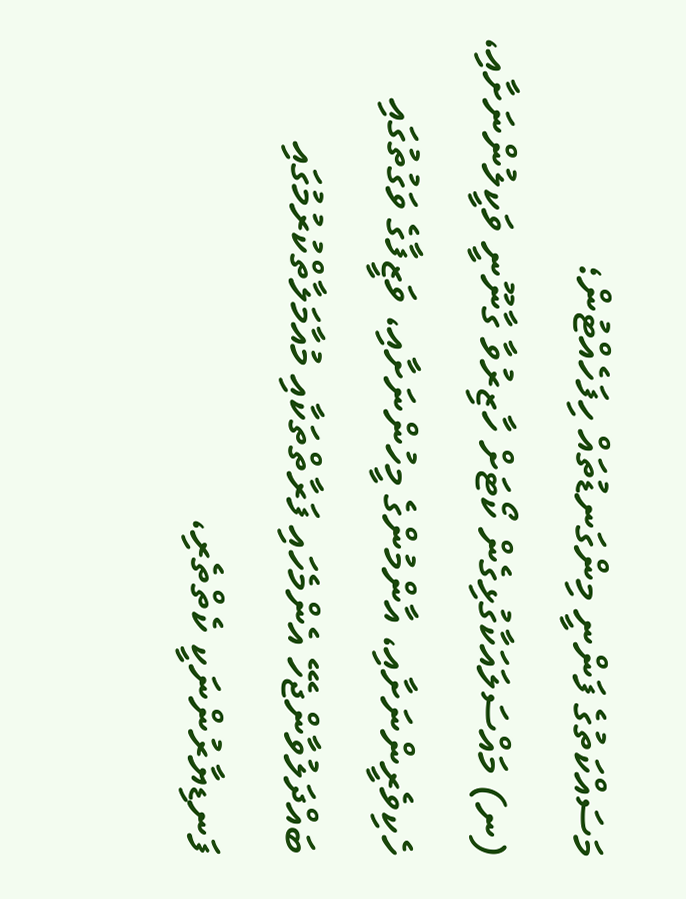މަސައްކަތުގެ ފަންނީ މިންގަނޑުތައް ހިފަހެއްޓުން؛
(ނ) މައްސަލައަކާގުޅިގެން ކޯޓަށް ހާޒިރުވާ ގާނޫނީ ވަކީލުންނަށާއި، ހެކިވެރީންނަށާއި، އާންމުންގެ މީހުންނަށާއި، ވަޒީފާގެ ވަގުތުގައި ބައްދަލުވާންޖެހޭ އެންމެހައި ފަރާތްތަކާއި މުއާމަލާތްކުރުމުގައި ފަނޑިޔާރުންނަކީ ކެތްތެރި،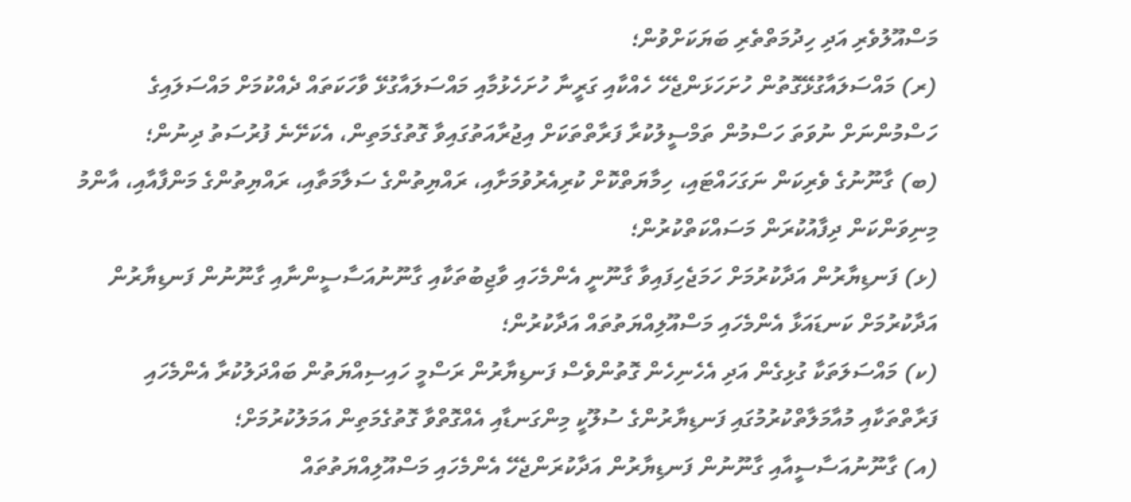މަސްއޫލުވެރި އަދި ހިދުމަތްތެރި ބަޔަކަށްވުން؛
(ރ) މައްސަލައާގުޅޭގޮތުން ހުށަހަޅަންޖެހޭ ހެއްކާއި ގަރީނާ ހުށަހެޅުމާއި މައްސަލައާގުޅޭ ވާހަކަތައް ދެއްކުމަށް މައްސަލައިގެ ހަސްމުންނަށް ނުވަތަ ހަސްމުން ތަމްސީލުކުރާ ފަރާތްތަކަށް އިޖުރާއަތުގައިވާ ގޮތުގެމަތިން، އެކަށޭނެ ފުރުސަތު ދިނުން؛
(ބ) ގާނޫނުގެ ވެރިކަން ނަގަހައްޓައި، ހިމާޔަތްކޮށް ކުރިއެރުވުމަށާއި، ރައްޔިތުންގެ ސަލާމަތާއި، ރައްޔިތުންގެ މަންފާއާއި، އާންމު މިނިވަންކަން ދިފާއުކުރަން މަސައްކަތްކުރުން؛
(ޅ) ފަނޑިޔާރުން އަދާކުރުމަށް ހަމަޖެހިފައިވާ ގާނޫނީ އެންމެހައި ވާޖިބުތަކާއި ގާނޫނުއަސާސީންނާއި ގާނޫނުން ފަނޑިޔާރުން އަދާކުރުމަށް ކަނޑައަޅާ އެންމެހައި މަސްއޫލިއްޔަތުތައް އަދާކުރުން؛
(ކ) މައްސަލަތަކާ ގުޅިގެން އަދި އެހެނިހެން ގޮތުންވެސް ފަނޑިޔާރުން ރަސްމީ ހައިސިއްޔަތުން ބައްދަލުކުރާ އެންމެހައި ފަރާތްތަކާއި މުއާމަލާތްކުރުމުގައި ފަނޑިޔާރުންގެ ސުލޫކީ މިންގަނޑާއި އެއްގޮތްވާ ގޮތުގެމަތިން އަމަލުކުރުމަށް؛
(އ) ގާނޫނުއަސާސީއާއި ގާނޫނުން ފަނޑިޔާރުން އަދާކުރަންޖެހޭ އެންމެހައި މަސްއޫލިއްޔަތުތައް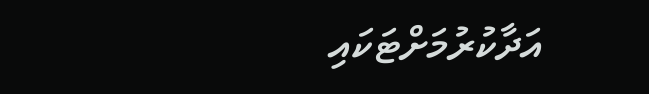އަދާކުރުމަށްޓަކައި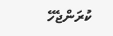ކުރަންޖެހޭ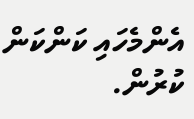އެންމެހައި ކަންކަން ކުރުން.